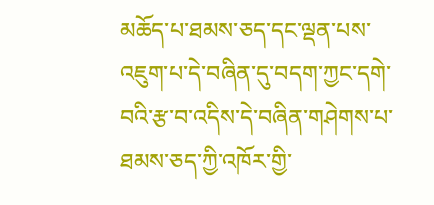མཆོད་པ་ཐམས་ཅད་དང་ལྡན་པས་འཇུག་པ་དེ་བཞིན་དུ་བདག་ཀྱང་དགེ་བའི་རྩ་བ་འདིས་དེ་བཞིན་གཤེགས་པ་ཐམས་ཅད་ཀྱི་འཁོར་གྱི་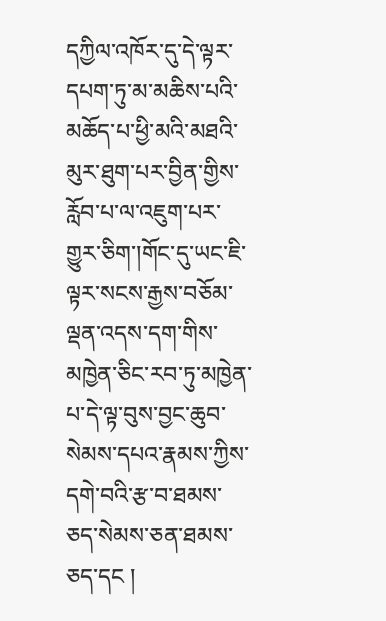དཀྱིལ་འཁོར་དུ་དེ་ལྟར་དཔག་ཏུ་མ་མཆིས་པའི་མཆོད་པ་ཕྱི་མའི་མཐའི་མུར་ཐུག་པར་བྱིན་གྱིས་རློབ་པ་ལ་འཇུག་པར་གྱུར་ཅིག་།གོང་དུ་ཡང་ཇི་ལྟར་སངས་རྒྱས་བཅོམ་ལྡན་འདས་དག་གིས་མཁྱེན་ཅིང་རབ་ཏུ་མཁྱེན་པ་དེ་ལྟ་བུས་བྱང་ཆུབ་སེམས་དཔའ་རྣམས་ཀྱིས་དགེ་བའི་རྩ་བ་ཐམས་ཅད་སེམས་ཅན་ཐམས་ཅད་དང །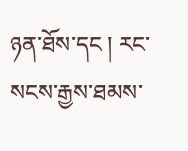ཉན་ཐོས་དང ། རང་སངས་རྒྱས་ཐམས་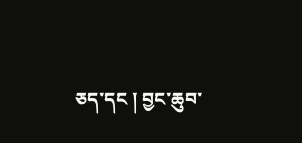ཅད་དང ། བྱང་ཆུབ་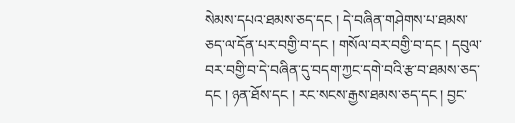སེམས་དཔའ་ཐམས་ཅད་དང ། དེ་བཞིན་གཤེགས་པ་ཐམས་ཅད་ལ་དོན་པར་བགྱི་བ་དང ། གསོལ་བར་བགྱི་བ་དང ། དབུལ་བར་བགྱི་བ་དེ་བཞིན་དུ་བདག་ཀྱང་དགེ་བའི་རྩ་བ་ཐམས་ཅད་དང ། ཉན་ཐོས་དང ། རང་སངས་རྒྱས་ཐམས་ཅད་དང ། བྱང་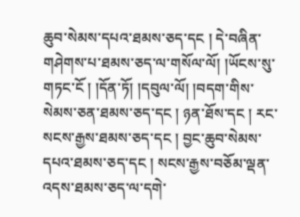ཆུབ་སེམས་དཔའ་ཐམས་ཅད་དང ། དེ་བཞིན་གཤེགས་པ་ཐམས་ཅད་ལ་གསོལ་ལོ། །ཡོངས་སུ་གཏང་ངོ ། །དོན་ཏོ། །དབུལ་ལོ། །བདག་གིས་སེམས་ཅན་ཐམས་ཅད་དང ། ཉན་ཐོས་དང ། རང་སངས་རྒྱས་ཐམས་ཅད་དང ། བྱང་ཆུབ་སེམས་དཔའ་ཐམས་ཅད་དང ། སངས་རྒྱས་བཅོམ་ལྡན་འདས་ཐམས་ཅད་ལ་དགེ་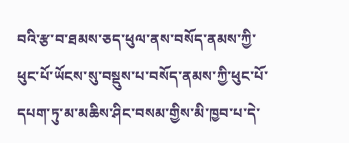བའི་རྩ་བ་ཐམས་ཅད་ཕུལ་ནས་བསོད་ནམས་ཀྱི་ཕུང་པོ་ཡོངས་སུ་བསྡུས་པ་བསོད་ནམས་ཀྱི་ཕུང་པོ་དཔག་ཏུ་མ་མཆིས་ཤིང་བསམ་གྱིས་མི་ཁྱབ་པ་དེ་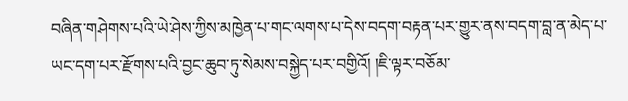བཞིན་གཤེགས་པའི་ཡེ་ཤེས་ཀྱིས་མཁྱེན་པ་གང་ལགས་པ་དེས་བདག་བརྟན་པར་གྱུར་ནས་བདག་བླ་ན་མེད་པ་ཡང་དག་པར་རྫོགས་པའི་བྱང་ཆུབ་ཏུ་སེམས་བསྐྱེད་པར་བགྱིའོ། །ཇི་ལྟར་བཅོམ་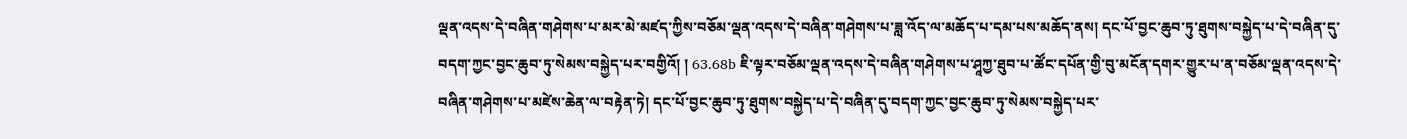ལྡན་འདས་དེ་བཞིན་གཤེགས་པ་མར་མེ་མཛད་ཀྱིས་བཅོམ་ལྡན་འདས་དེ་བཞིན་གཤེགས་པ་ཟླ་འོད་ལ་མཆོད་པ་དམ་པས་མཆོད་ནས། དང་པོ་བྱང་ཆུབ་ཏུ་ཐུགས་བསྐྱེད་པ་དེ་བཞིན་དུ་བདག་ཀྱང་བྱང་ཆུབ་ཏུ་སེམས་བསྐྱེད་པར་བགྱིའོ། ། 63.68b ཇི་ལྟར་བཅོམ་ལྡན་འདས་དེ་བཞིན་གཤེགས་པ་ཤཱཀྱ་ཐུབ་པ་ཚོང་དཔོན་གྱི་བུ་མངོན་དགར་གྱུར་པ་ན་བཅོམ་ལྡན་འདས་དེ་བཞིན་གཤེགས་པ་མཛེས་ཆེན་ལ་བརྟེན་ཏེ། དང་པོ་བྱང་ཆུབ་ཏུ་ཐུགས་བསྐྱེད་པ་དེ་བཞིན་དུ་བདག་ཀྱང་བྱང་ཆུབ་ཏུ་སེམས་བསྐྱེད་པར་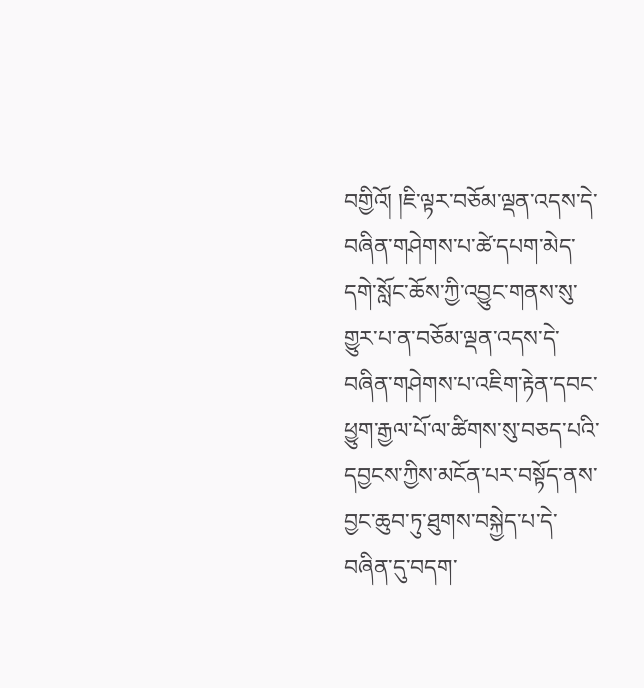བགྱིའོ། །ཇི་ལྟར་བཅོམ་ལྡན་འདས་དེ་བཞིན་གཤེགས་པ་ཚེ་དཔག་མེད་དགེ་སློང་ཆོས་ཀྱི་འབྱུང་གནས་སུ་གྱུར་པ་ན་བཅོམ་ལྡན་འདས་དེ་བཞིན་གཤེགས་པ་འཇིག་རྟེན་དབང་ཕྱུག་རྒྱལ་པོ་ལ་ཚིགས་སུ་བཅད་པའི་དབྱངས་ཀྱིས་མངོན་པར་བསྟོད་ནས་བྱང་ཆུབ་ཏུ་ཐུགས་བསྐྱེད་པ་དེ་བཞིན་དུ་བདག་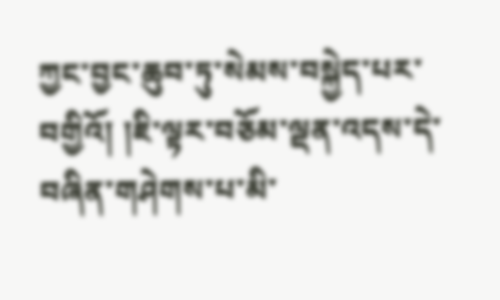ཀྱང་བྱང་ཆུབ་ཏུ་སེམས་བསྐྱེད་པར་བགྱིའོ། །ཇི་ལྟར་བཅོམ་ལྡན་འདས་དེ་བཞིན་གཤེགས་པ་མི་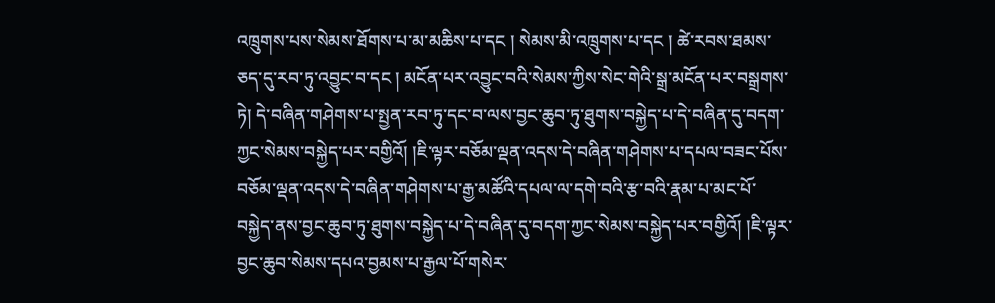འཁྲུགས་པས་སེམས་ཐོགས་པ་མ་མཆིས་པ་དང ། སེམས་མི་འཁྲུགས་པ་དང ། ཚེ་རབས་ཐམས་ཅད་དུ་རབ་ཏུ་འབྱུང་བ་དང ། མངོན་པར་འབྱུང་བའི་སེམས་ཀྱིས་སེང་གེའི་སྒྲ་མངོན་པར་བསྒྲགས་ཏེ། དེ་བཞིན་གཤེགས་པ་སྤྱན་རབ་ཏུ་དང་བ་ལས་བྱང་ཆུབ་ཏུ་ཐུགས་བསྐྱེད་པ་དེ་བཞིན་དུ་བདག་ཀྱང་སེམས་བསྐྱེད་པར་བགྱིའོ། །ཇི་ལྟར་བཅོམ་ལྡན་འདས་དེ་བཞིན་གཤེགས་པ་དཔལ་བཟང་པོས་བཅོམ་ལྡན་འདས་དེ་བཞིན་གཤེགས་པ་རྒྱ་མཚོའི་དཔལ་ལ་དགེ་བའི་རྩ་བའི་རྣམ་པ་མང་པོ་བསྐྱེད་ནས་བྱང་ཆུབ་ཏུ་ཐུགས་བསྐྱེད་པ་དེ་བཞིན་དུ་བདག་ཀྱང་སེམས་བསྐྱེད་པར་བགྱིའོ། །ཇི་ལྟར་བྱང་ཆུབ་སེམས་དཔའ་བྱམས་པ་རྒྱལ་པོ་གསེར་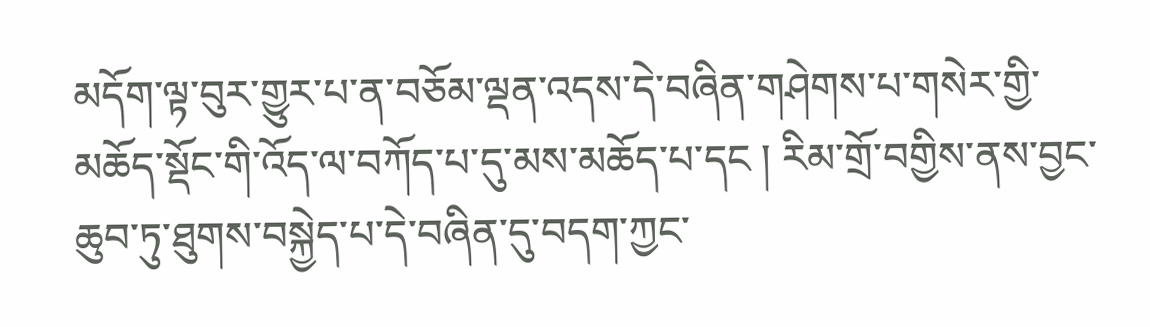མདོག་ལྟ་བུར་གྱུར་པ་ན་བཅོམ་ལྡན་འདས་དེ་བཞིན་གཤེགས་པ་གསེར་གྱི་མཆོད་སྡོང་གི་འོད་ལ་བཀོད་པ་དུ་མས་མཆོད་པ་དང ། རིམ་གྲོ་བགྱིས་ནས་བྱང་ཆུབ་ཏུ་ཐུགས་བསྐྱེད་པ་དེ་བཞིན་དུ་བདག་ཀྱང་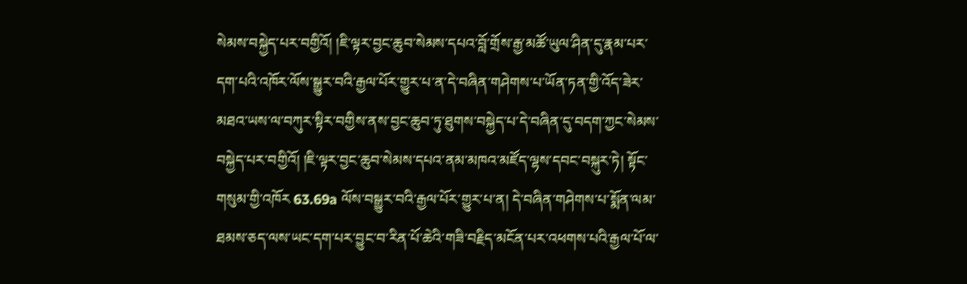སེམས་བསྐྱེད་པར་བགྱིའོ། །ཇི་ལྟར་བྱང་ཆུབ་སེམས་དཔའ་བློ་གྲོས་རྒྱ་མཚོ་ཡུལ་ཤིན་དུ་རྣམ་པར་དག་པའི་འཁོར་ལོས་སྒྱུར་བའི་རྒྱལ་པོར་གྱུར་པ་ན་དེ་བཞིན་གཤེགས་པ་ཡོན་ཏན་གྱི་འོད་ཟེར་མཐའ་ཡས་ལ་བཀུར་སྟིར་བགྱིས་ནས་བྱང་ཆུབ་ཏུ་ཐུགས་བསྐྱེད་པ་དེ་བཞིན་དུ་བདག་ཀྱང་སེམས་བསྐྱེད་པར་བགྱིའོ། །ཇི་ལྟར་བྱང་ཆུབ་སེམས་དཔའ་ནམ་མཁའ་མཛོད་ལྷས་དབང་བསྐུར་ཏེ། སྟོང་གསུམ་གྱི་འཁོར 63.69a ལོས་བསྒྱུར་བའི་རྒྱལ་པོར་གྱུར་པ་ན། དེ་བཞིན་གཤེགས་པ་སྨོན་ལམ་ཐམས་ཅད་ལས་ཡང་དག་པར་བྱུང་བ་རིན་པོ་ཆེའི་གཟི་བརྗིད་མངོན་པར་འཕགས་པའི་རྒྱལ་པོ་ལ་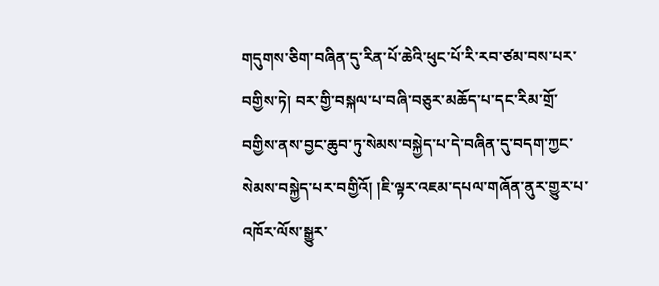གདུགས་ཅིག་བཞིན་དུ་རིན་པོ་ཆེའི་ཕུང་པོ་རི་རབ་ཙམ་བས་པར་བགྱིས་ཏེ། བར་གྱི་བསྐལ་པ་བཞི་བཅུར་མཆོད་པ་དང་རིམ་གྲོ་བགྱིས་ནས་བྱང་ཆུབ་ཏུ་སེམས་བསྐྱེད་པ་དེ་བཞིན་དུ་བདག་ཀྱང་སེམས་བསྐྱེད་པར་བགྱིའོ། །ཇི་ལྟར་འཇམ་དཔལ་གཞོན་ནུར་གྱུར་པ་འཁོར་ལོས་སྒྱུར་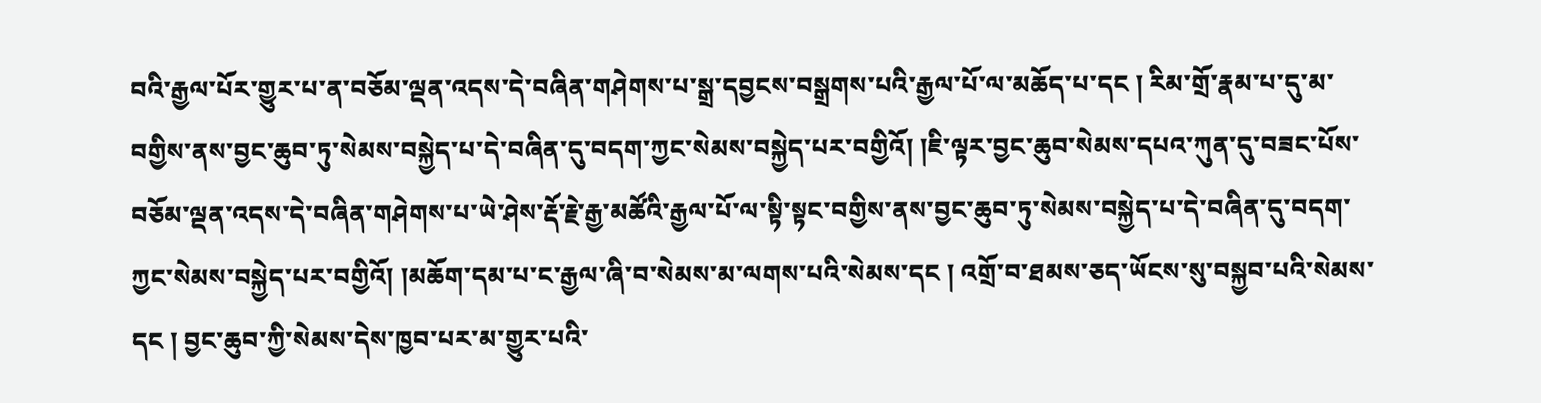བའི་རྒྱལ་པོར་གྱུར་པ་ན་བཅོམ་ལྡན་འདས་དེ་བཞིན་གཤེགས་པ་སྒྲ་དབྱངས་བསྒྲགས་པའི་རྒྱལ་པོ་ལ་མཆོད་པ་དང ། རིམ་གྲོ་རྣམ་པ་དུ་མ་བགྱིས་ནས་བྱང་ཆུབ་ཏུ་སེམས་བསྐྱེད་པ་དེ་བཞིན་དུ་བདག་ཀྱང་སེམས་བསྐྱེད་པར་བགྱིའོ། །ཇི་ལྟར་བྱང་ཆུབ་སེམས་དཔའ་ཀུན་དུ་བཟང་པོས་བཅོམ་ལྡན་འདས་དེ་བཞིན་གཤེགས་པ་ཡེ་ཤེས་རྡོ་རྗེ་རྒྱ་མཚོའི་རྒྱལ་པོ་ལ་སྟི་སྟང་བགྱིས་ནས་བྱང་ཆུབ་ཏུ་སེམས་བསྐྱེད་པ་དེ་བཞིན་དུ་བདག་ཀྱང་སེམས་བསྐྱེད་པར་བགྱིའོ། །མཆོག་དམ་པ་ང་རྒྱལ་ཞི་བ་སེམས་མ་ལགས་པའི་སེམས་དང ། འགྲོ་བ་ཐམས་ཅད་ཡོངས་སུ་བསྐྱབ་པའི་སེམས་དང ། བྱང་ཆུབ་ཀྱི་སེམས་དེས་ཁྱབ་པར་མ་གྱུར་པའི་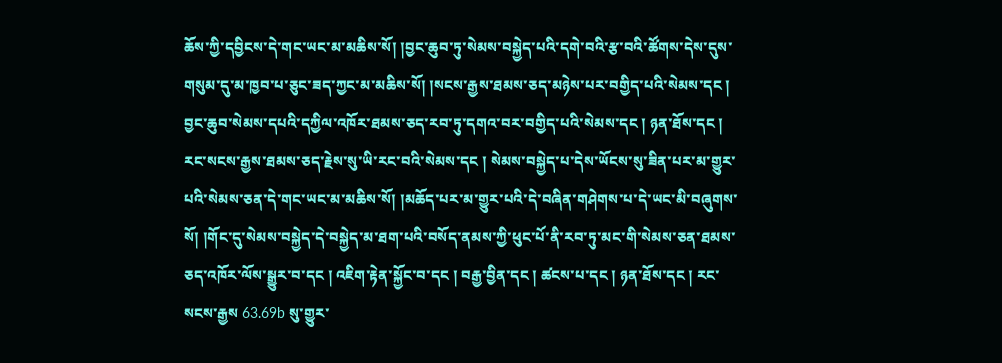ཆོས་ཀྱི་དབྱིངས་དེ་གང་ཡང་མ་མཆིས་སོ། །བྱང་ཆུབ་ཏུ་སེམས་བསྐྱེད་པའི་དགེ་བའི་རྩ་བའི་ཚོགས་དེས་དུས་གསུམ་དུ་མ་ཁྱབ་པ་ཅུང་ཟད་ཀྱང་མ་མཆིས་སོ། །སངས་རྒྱས་ཐམས་ཅད་མཉེས་པར་བགྱིད་པའི་སེམས་དང ། བྱང་ཆུབ་སེམས་དཔའི་དཀྱིལ་འཁོར་ཐམས་ཅད་རབ་ཏུ་དགའ་བར་བགྱིད་པའི་སེམས་དང ། ཉན་ཐོས་དང ། རང་སངས་རྒྱས་ཐམས་ཅད་རྗེས་སུ་ཡི་རང་བའི་སེམས་དང ། སེམས་བསྐྱེད་པ་དེས་ཡོངས་སུ་ཟིན་པར་མ་གྱུར་པའི་སེམས་ཅན་དེ་གང་ཡང་མ་མཆིས་སོ། །མཆོད་པར་མ་གྱུར་པའི་དེ་བཞིན་གཤེགས་པ་དེ་ཡང་མི་བཞུགས་སོ། །གོང་དུ་སེམས་བསྐྱེད་དེ་བསྐྱེད་མ་ཐག་པའི་བསོད་ནམས་ཀྱི་ཕུང་པོ་ནི་རབ་ཏུ་མང་གི་སེམས་ཅན་ཐམས་ཅད་འཁོར་ལོས་སྒྱུར་བ་དང ། འཇིག་རྟེན་སྐྱོང་བ་དང ། བརྒྱ་བྱིན་དང ། ཚངས་པ་དང ། ཉན་ཐོས་དང ། རང་སངས་རྒྱས 63.69b སུ་གྱུར་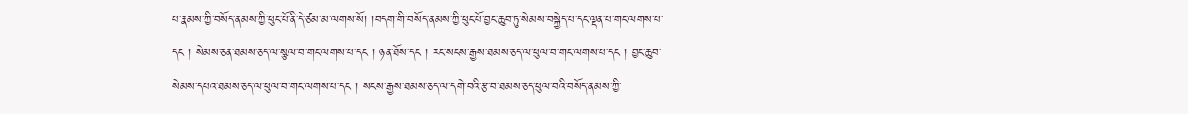པ་རྣམས་ཀྱི་བསོད་ནམས་ཀྱི་ཕུང་པོ་ནི་དེ་ཙམ་མ་ལགས་སོ། །བདག་གི་བསོད་ནམས་ཀྱི་ཕུང་པོ་བྱང་ཆུབ་ཏུ་སེམས་བསྐྱེད་པ་དང་ལྡན་པ་གང་ལགས་པ་དང ། སེམས་ཅན་ཐམས་ཅད་ལ་སྩལ་བ་གང་ལགས་པ་དང ། ཉན་ཐོས་དང ། རང་སངས་རྒྱས་ཐམས་ཅད་ལ་ཕུལ་བ་གང་ལགས་པ་དང ། བྱང་ཆུབ་སེམས་དཔའ་ཐམས་ཅད་ལ་ཕུལ་བ་གང་ལགས་པ་དང ། སངས་རྒྱས་ཐམས་ཅད་ལ་དགེ་བའི་རྩ་བ་ཐམས་ཅད་ཕུལ་བའི་བསོད་ནམས་ཀྱི་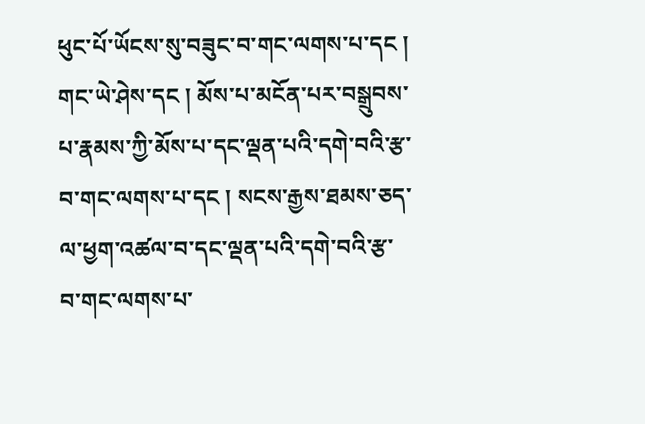ཕུང་པོ་ཡོངས་སུ་བཟུང་བ་གང་ལགས་པ་དང ། གང་ཡེ་ཤེས་དང ། མོས་པ་མངོན་པར་བསྒྲུབས་པ་རྣམས་ཀྱི་མོས་པ་དང་ལྡན་པའི་དགེ་བའི་རྩ་བ་གང་ལགས་པ་དང ། སངས་རྒྱས་ཐམས་ཅད་ལ་ཕྱག་འཚལ་བ་དང་ལྡན་པའི་དགེ་བའི་རྩ་བ་གང་ལགས་པ་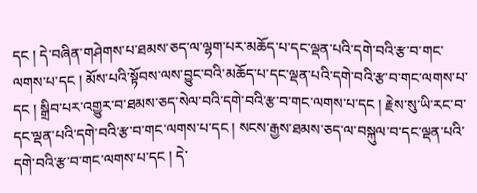དང ། དེ་བཞིན་གཤེགས་པ་ཐམས་ཅད་ལ་ལྷག་པར་མཆོད་པ་དང་ལྡན་པའི་དགེ་བའི་རྩ་བ་གང་ལགས་པ་དང ། མོས་པའི་སྟོབས་ལས་བྱུང་བའི་མཆོད་པ་དང་ལྡན་པའི་དགེ་བའི་རྩ་བ་གང་ལགས་པ་དང ། སྒྲིབ་པར་འགྱུར་བ་ཐམས་ཅད་སེལ་བའི་དགེ་བའི་རྩ་བ་གང་ལགས་པ་དང ། རྗེས་སུ་ཡི་རང་བ་དང་ལྡན་པའི་དགེ་བའི་རྩ་བ་གང་ལགས་པ་དང ། སངས་རྒྱས་ཐམས་ཅད་ལ་བསྐུལ་བ་དང་ལྡན་པའི་དགེ་བའི་རྩ་བ་གང་ལགས་པ་དང ། དེ་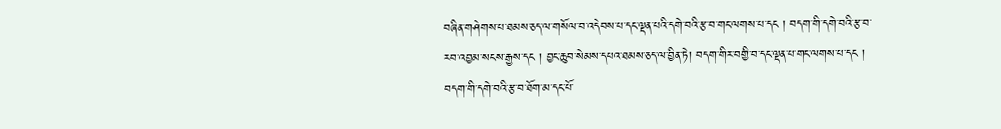བཞིན་གཤེགས་པ་ཐམས་ཅད་ལ་གསོལ་བ་འདེབས་པ་དང་ལྡན་པའི་དགེ་བའི་རྩ་བ་གང་ལགས་པ་དང ། བདག་གི་དགེ་བའི་རྩ་བ་རབ་འབྱམ་སངས་རྒྱས་དང ། བྱང་ཆུབ་སེམས་དཔའ་ཐམས་ཅད་ལ་བྱིན་ཏེ། བདག་གིར་བགྱི་བ་དང་ལྡན་པ་གང་ལགས་པ་དང ། བདག་གི་དགེ་བའི་རྩ་བ་ཐོག་མ་དང་པོ་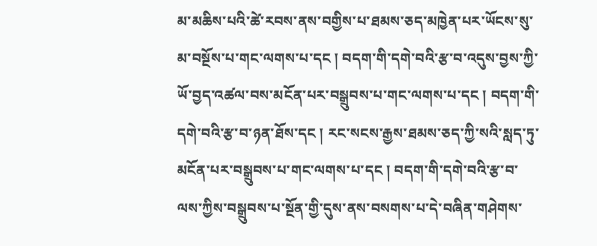མ་མཆིས་པའི་ཚེ་རབས་ནས་བགྱིས་པ་ཐམས་ཅད་མཁྱེན་པར་ཡོངས་སུ་མ་བསྔོས་པ་གང་ལགས་པ་དང ། བདག་གི་དགེ་བའི་རྩ་བ་འདུས་བྱས་ཀྱི་ཡོ་བྱད་འཚལ་བས་མངོན་པར་བསྒྲུབས་པ་གང་ལགས་པ་དང ། བདག་གི་དགེ་བའི་རྩ་བ་ཉན་ཐོས་དང ། རང་སངས་རྒྱས་ཐམས་ཅད་ཀྱི་སའི་སླད་ཏུ་མངོན་པར་བསྒྲུབས་པ་གང་ལགས་པ་དང ། བདག་གི་དགེ་བའི་རྩ་བ་ལས་ཀྱིས་བསྒྲུབས་པ་སྔོན་གྱི་དུས་ནས་བསགས་པ་དེ་བཞིན་གཤེགས་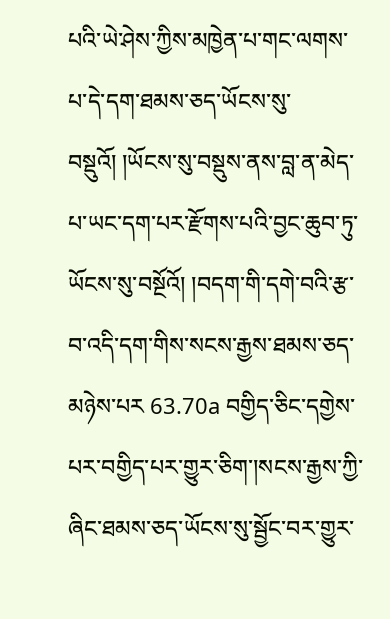པའི་ཡེ་ཤེས་ཀྱིས་མཁྱེན་པ་གང་ལགས་པ་དེ་དག་ཐམས་ཅད་ཡོངས་སུ་བསྡུའོ། །ཡོངས་སུ་བསྡུས་ནས་བླ་ན་མེད་པ་ཡང་དག་པར་རྫོགས་པའི་བྱང་ཆུབ་ཏུ་ཡོངས་སུ་བསྔོའོ། །བདག་གི་དགེ་བའི་རྩ་བ་འདི་དག་གིས་སངས་རྒྱས་ཐམས་ཅད་མཉེས་པར 63.70a བགྱིད་ཅིང་དགྱེས་པར་བགྱིད་པར་གྱུར་ཅིག་།སངས་རྒྱས་ཀྱི་ཞིང་ཐམས་ཅད་ཡོངས་སུ་སྦྱོང་བར་གྱུར་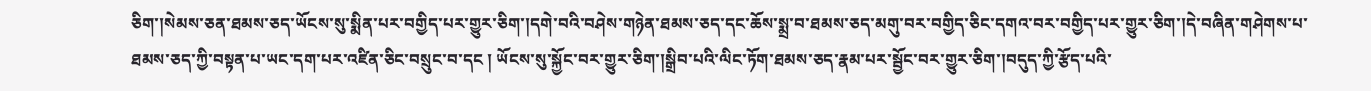ཅིག་།སེམས་ཅན་ཐམས་ཅད་ཡོངས་སུ་སྨིན་པར་བགྱིད་པར་གྱུར་ཅིག་།དགེ་བའི་བཤེས་གཉེན་ཐམས་ཅད་དང་ཆོས་སྨྲ་བ་ཐམས་ཅད་མགུ་བར་བགྱིད་ཅིང་དགའ་བར་བགྱིད་པར་གྱུར་ཅིག་།དེ་བཞིན་གཤེགས་པ་ཐམས་ཅད་ཀྱི་བསྟན་པ་ཡང་དག་པར་འཛིན་ཅིང་བསྲུང་བ་དང ། ཡོངས་སུ་སྐྱོང་བར་གྱུར་ཅིག་།སྒྲིབ་པའི་ལིང་ཏོག་ཐམས་ཅད་རྣམ་པར་སྦྱོང་བར་གྱུར་ཅིག་།བདུད་ཀྱི་རྩོད་པའི་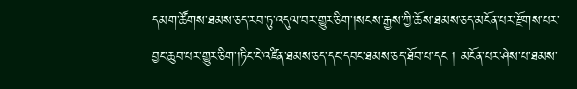དམག་ཚོགས་ཐམས་ཅད་རབ་ཏུ་འདུལ་བར་གྱུར་ཅིག་།སངས་རྒྱས་ཀྱི་ཆོས་ཐམས་ཅད་མངོན་པར་རྫོགས་པར་བྱང་ཆུབ་པར་གྱུར་ཅིག་།ཏིང་ངེ་འཛིན་ཐམས་ཅད་དང་དབང་ཐམས་ཅད་ཐོབ་པ་དང ། མངོན་པར་ཤེས་པ་ཐམས་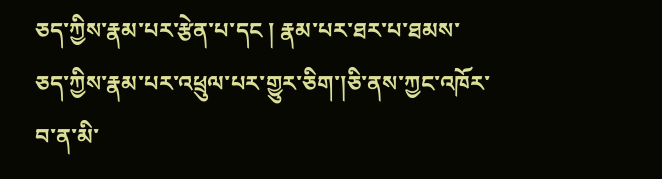ཅད་ཀྱིས་རྣམ་པར་རྩེན་པ་དང ། རྣམ་པར་ཐར་པ་ཐམས་ཅད་ཀྱིས་རྣམ་པར་འཕྲུལ་པར་གྱུར་ཅིག་།ཅི་ནས་ཀྱང་འཁོར་བ་ན་མི་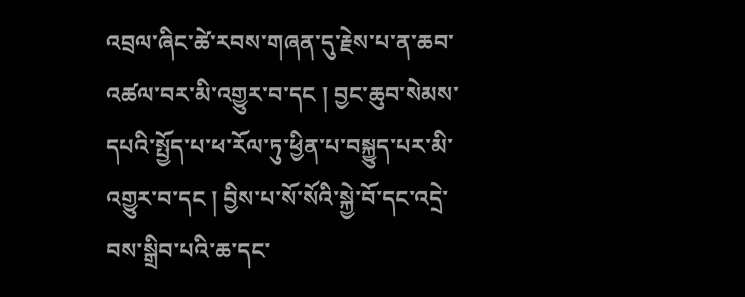འབྲལ་ཞིང་ཚེ་རབས་གཞན་དུ་རྗེས་པ་ན་ཆབ་འཚལ་བར་མི་འགྱུར་བ་དང ། བྱང་ཆུབ་སེམས་དཔའི་སྤྱོད་པ་ཕ་རོལ་ཏུ་ཕྱིན་པ་བསྐྱུད་པར་མི་འགྱུར་བ་དང ། བྱིས་པ་སོ་སོའི་སྐྱེ་བོ་དང་འདྲེ་བས་སྒྲིབ་པའི་ཆ་དང་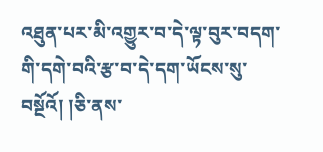འཐུན་པར་མི་འགྱུར་བ་དེ་ལྟ་བུར་བདག་གི་དགེ་བའི་རྩ་བ་དེ་དག་ཡོངས་སུ་བསྔོའོ། །ཅི་ནས་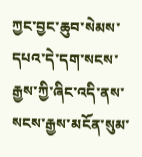ཀྱང་བྱང་ཆུབ་སེམས་དཔའ་དེ་དག་སངས་རྒྱས་ཀྱི་ཞིང་འདི་ནས་སངས་རྒྱས་མངོན་སུམ་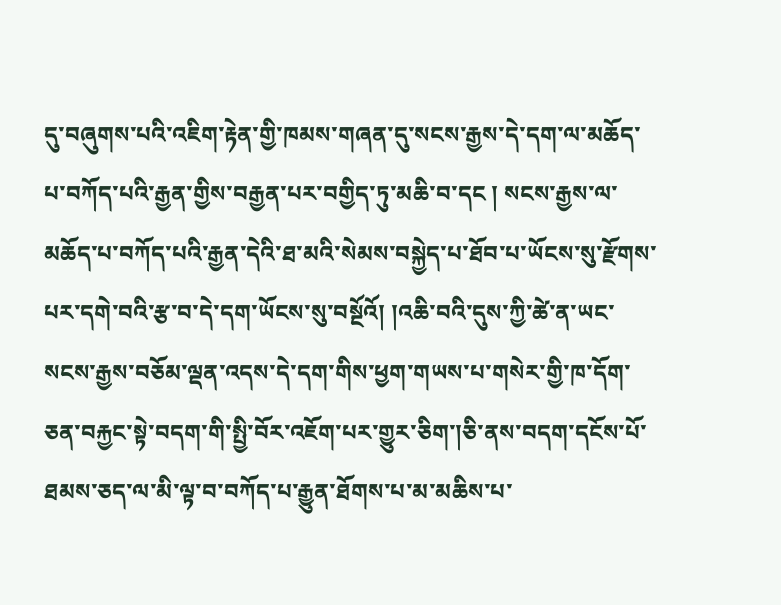དུ་བཞུགས་པའི་འཇིག་རྟེན་གྱི་ཁམས་གཞན་དུ་སངས་རྒྱས་དེ་དག་ལ་མཆོད་པ་བཀོད་པའི་རྒྱན་གྱིས་བརྒྱན་པར་བགྱིད་ཏུ་མཆི་བ་དང ། སངས་རྒྱས་ལ་མཆོད་པ་བཀོད་པའི་རྒྱན་དེའི་ཐ་མའི་སེམས་བསྐྱེད་པ་ཐོབ་པ་ཡོངས་སུ་རྫོགས་པར་དགེ་བའི་རྩ་བ་དེ་དག་ཡོངས་སུ་བསྔོའོ། །འཆི་བའི་དུས་ཀྱི་ཚེ་ན་ཡང་སངས་རྒྱས་བཅོམ་ལྡན་འདས་དེ་དག་གིས་ཕྱག་གཡས་པ་གསེར་གྱི་ཁ་དོག་ཅན་བརྐྱང་སྟེ་བདག་གི་སྤྱི་བོར་འཇོག་པར་གྱུར་ཅིག་།ཅི་ནས་བདག་དངོས་པོ་ཐམས་ཅད་ལ་མི་ལྟ་བ་བཀོད་པ་རྒྱུན་ཐོགས་པ་མ་མཆིས་པ་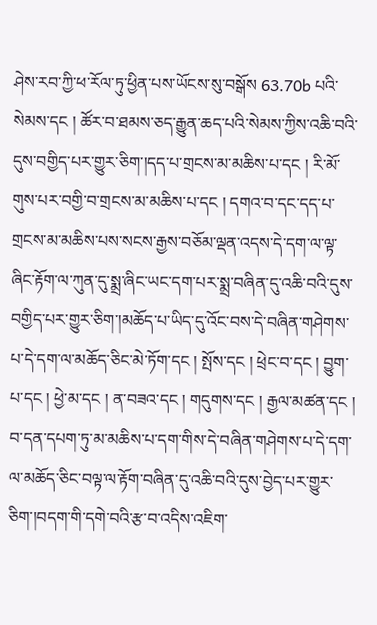ཤེས་རབ་ཀྱི་ཕ་རོལ་ཏུ་ཕྱིན་པས་ཡོངས་སུ་བསྒོས 63.70b པའི་སེམས་དང ། ཚོར་བ་ཐམས་ཅད་རྒྱུན་ཆད་པའི་སེམས་ཀྱིས་འཆི་བའི་དུས་བགྱིད་པར་གྱུར་ཅིག་།དད་པ་གྲངས་མ་མཆིས་པ་དང ། རི་མོ་གུས་པར་བགྱི་བ་གྲངས་མ་མཆིས་པ་དང ། དགའ་བ་དང་དད་པ་གྲངས་མ་མཆིས་པས་སངས་རྒྱས་བཅོམ་ལྡན་འདས་དེ་དག་ལ་ལྟ་ཞིང་རྟོག་ལ་ཀུན་དུ་སྨྲ་ཞིང་ཡང་དག་པར་སྨྲ་བཞིན་དུ་འཆི་བའི་དུས་བགྱིད་པར་གྱུར་ཅིག་།མཆོད་པ་ཡིད་དུ་འོང་བས་དེ་བཞིན་གཤེགས་པ་དེ་དག་ལ་མཆོད་ཅིང་མེ་ཏོག་དང ། སྤོས་དང ། ཕྲེང་བ་དང ། བྱུག་པ་དང ། ཕྱེ་མ་དང ། ན་བཟའ་དང ། གདུགས་དང ། རྒྱལ་མཚན་དང ། བ་དན་དཔག་ཏུ་མ་མཆིས་པ་དག་གིས་དེ་བཞིན་གཤེགས་པ་དེ་དག་ལ་མཆོད་ཅིང་བལྟ་ལ་རྟོག་བཞིན་དུ་འཆི་བའི་དུས་བྱེད་པར་གྱུར་ཅིག་།བདག་གི་དགེ་བའི་རྩ་བ་འདིས་འཇིག་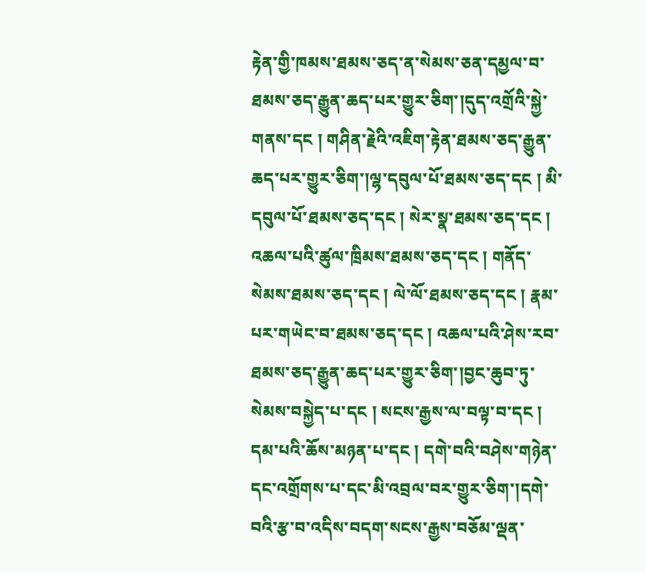རྟེན་གྱི་ཁམས་ཐམས་ཅད་ན་སེམས་ཅན་དམྱལ་བ་ཐམས་ཅད་རྒྱུན་ཆད་པར་གྱུར་ཅིག་།དུད་འགྲོའི་སྐྱེ་གནས་དང ། གཤིན་རྗེའི་འཇིག་རྟེན་ཐམས་ཅད་རྒྱུན་ཆད་པར་གྱུར་ཅིག་།ལྷ་དབུལ་པོ་ཐམས་ཅད་དང ། མི་དབུལ་པོ་ཐམས་ཅད་དང ། སེར་སྣ་ཐམས་ཅད་དང ། འཆལ་པའི་ཚུལ་ཁྲིམས་ཐམས་ཅད་དང ། གནོད་སེམས་ཐམས་ཅད་དང ། ལེ་ལོ་ཐམས་ཅད་དང ། རྣམ་པར་གཡེང་བ་ཐམས་ཅད་དང ། འཆལ་པའི་ཤེས་རབ་ཐམས་ཅད་རྒྱུན་ཆད་པར་གྱུར་ཅིག་།བྱང་ཆུབ་ཏུ་སེམས་བསྐྱེད་པ་དང ། སངས་རྒྱས་ལ་བལྟ་བ་དང ། དམ་པའི་ཆོས་མཉན་པ་དང ། དགེ་བའི་བཤེས་གཉེན་དང་འགྲོགས་པ་དང་མི་འབྲལ་བར་གྱུར་ཅིག་།དགེ་བའི་རྩ་བ་འདིས་བདག་སངས་རྒྱས་བཅོམ་ལྡན་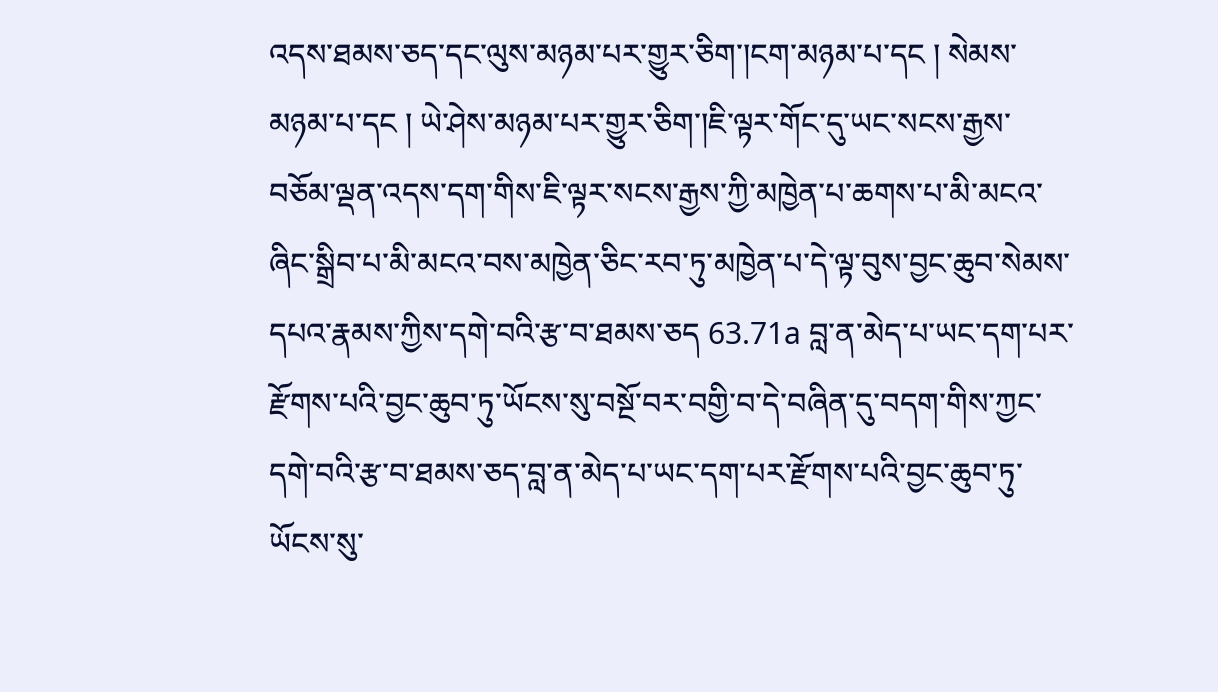འདས་ཐམས་ཅད་དང་ལུས་མཉམ་པར་གྱུར་ཅིག་།ངག་མཉམ་པ་དང ། སེམས་མཉམ་པ་དང ། ཡེ་ཤེས་མཉམ་པར་གྱུར་ཅིག་།ཇི་ལྟར་གོང་དུ་ཡང་སངས་རྒྱས་བཅོམ་ལྡན་འདས་དག་གིས་ཇི་ལྟར་སངས་རྒྱས་ཀྱི་མཁྱེན་པ་ཆགས་པ་མི་མངའ་ཞིང་སྒྲིབ་པ་མི་མངའ་བས་མཁྱེན་ཅིང་རབ་ཏུ་མཁྱེན་པ་དེ་ལྟ་བུས་བྱང་ཆུབ་སེམས་དཔའ་རྣམས་ཀྱིས་དགེ་བའི་རྩ་བ་ཐམས་ཅད 63.71a བླ་ན་མེད་པ་ཡང་དག་པར་རྫོགས་པའི་བྱང་ཆུབ་ཏུ་ཡོངས་སུ་བསྔོ་བར་བགྱི་བ་དེ་བཞིན་དུ་བདག་གིས་ཀྱང་དགེ་བའི་རྩ་བ་ཐམས་ཅད་བླ་ན་མེད་པ་ཡང་དག་པར་རྫོགས་པའི་བྱང་ཆུབ་ཏུ་ཡོངས་སུ་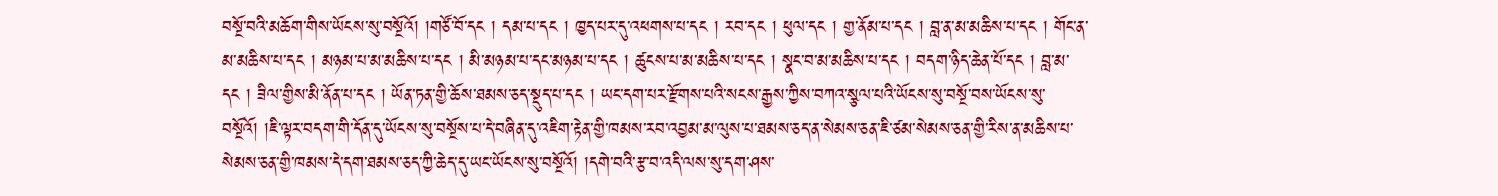བསྔོ་བའི་མཆོག་གིས་ཡོངས་སུ་བསྔོའོ། །གཙོ་བོ་དང ། དམ་པ་དང ། ཁྱད་པར་དུ་འཕགས་པ་དང ། རབ་དང ། ཕུལ་དང ། གྱ་ནོམ་པ་དང ། བླ་ན་མ་མཆིས་པ་དང ། གོང་ན་མ་མཆིས་པ་དང ། མཉམ་པ་མ་མཆིས་པ་དང ། མི་མཉམ་པ་དང་མཉམ་པ་དང ། ཚུངས་པ་མ་མཆིས་པ་དང ། སྣང་བ་མ་མཆིས་པ་དང ། བདག་ཉིད་ཆེན་པོ་དང ། བླ་མ་དང ། ཟིལ་གྱིས་མི་ནོན་པ་དང ། ཡོན་ཏན་གྱི་ཆོས་ཐམས་ཅད་སྡུད་པ་དང ། ཡང་དག་པར་རྫོགས་པའི་སངས་རྒྱས་ཀྱིས་བཀའ་སྩལ་པའི་ཡོངས་སུ་བསྔོ་བས་ཡོངས་སུ་བསྔོའོ། །ཇི་ལྟར་བདག་གི་དོན་དུ་ཡོངས་སུ་བསྔོས་པ་དེ་བཞིན་དུ་འཇིག་རྟེན་གྱི་ཁམས་རབ་འབྱམ་མ་ལུས་པ་ཐམས་ཅད་ན་སེམས་ཅན་ཇི་ཙམ་སེམས་ཅན་གྱི་རིས་ན་མཆིས་པ་སེམས་ཅན་གྱི་ཁམས་དེ་དག་ཐམས་ཅད་ཀྱི་ཆེད་དུ་ཡང་ཡོངས་སུ་བསྔོའོ། །དགེ་བའི་རྩ་བ་འདི་ལས་སུ་དག་ཤས་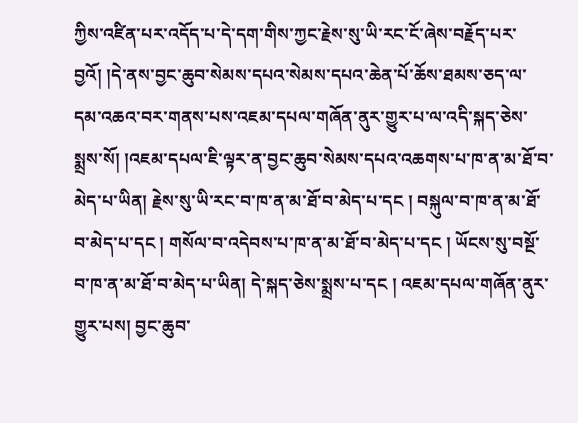ཀྱིས་འཛིན་པར་འདོད་པ་དེ་དག་གིས་ཀྱང་རྗེས་སུ་ཡི་རང་ངོ་ཞེས་བརྗོད་པར་བྱའོ། །དེ་ནས་བྱང་ཆུབ་སེམས་དཔའ་སེམས་དཔའ་ཆེན་པོ་ཆོས་ཐམས་ཅད་ལ་དམ་འཆའ་བར་གནས་པས་འཇམ་དཔལ་གཞོན་ནུར་གྱུར་པ་ལ་འདི་སྐད་ཅེས་སྨྲས་སོ། །འཇམ་དཔལ་ཇི་ལྟར་ན་བྱང་ཆུབ་སེམས་དཔའ་འཆགས་པ་ཁ་ན་མ་ཐོ་བ་མེད་པ་ཡིན། རྗེས་སུ་ཡི་རང་བ་ཁ་ན་མ་ཐོ་བ་མེད་པ་དང ། བསྐུལ་བ་ཁ་ན་མ་ཐོ་བ་མེད་པ་དང ། གསོལ་བ་འདེབས་པ་ཁ་ན་མ་ཐོ་བ་མེད་པ་དང ། ཡོངས་སུ་བསྔོ་བ་ཁ་ན་མ་ཐོ་བ་མེད་པ་ཡིན། དེ་སྐད་ཅེས་སྨྲས་པ་དང ། འཇམ་དཔལ་གཞོན་ནུར་གྱུར་པས། བྱང་ཆུབ་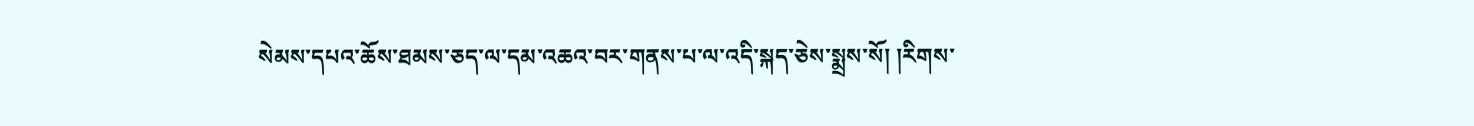སེམས་དཔའ་ཆོས་ཐམས་ཅད་ལ་དམ་འཆའ་བར་གནས་པ་ལ་འདི་སྐད་ཅེས་སྨྲས་སོ། །རིགས་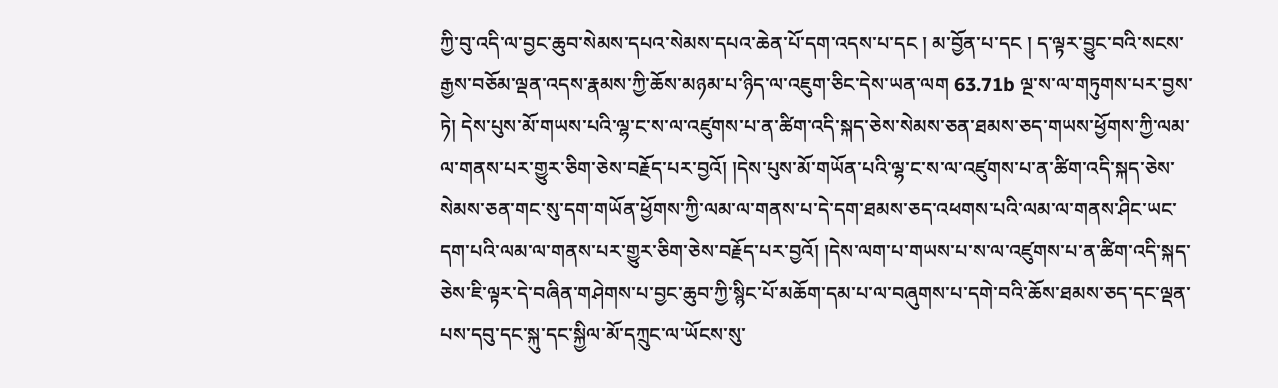ཀྱི་བུ་འདི་ལ་བྱང་ཆུབ་སེམས་དཔའ་སེམས་དཔའ་ཆེན་པོ་དག་འདས་པ་དང ། མ་བྱོན་པ་དང ། ད་ལྟར་བྱུང་བའི་སངས་རྒྱས་བཅོམ་ལྡན་འདས་རྣམས་ཀྱི་ཆོས་མཉམ་པ་ཉིད་ལ་འཇུག་ཅིང་དེས་ཡན་ལག 63.71b ལྔ་ས་ལ་གཏུགས་པར་བྱས་ཏེ། དེས་པུས་མོ་གཡས་པའི་ལྷ་ང་ས་ལ་འཛུགས་པ་ན་ཚིག་འདི་སྐད་ཅེས་སེམས་ཅན་ཐམས་ཅད་གཡས་ཕྱོགས་ཀྱི་ལམ་ལ་གནས་པར་གྱུར་ཅིག་ཅེས་བརྗོད་པར་བྱའོ། །དེས་པུས་མོ་གཡོན་པའི་ལྷ་ང་ས་ལ་འཛུགས་པ་ན་ཚིག་འདི་སྐད་ཅེས་སེམས་ཅན་གང་སུ་དག་གཡོན་ཕྱོགས་ཀྱི་ལམ་ལ་གནས་པ་དེ་དག་ཐམས་ཅད་འཕགས་པའི་ལམ་ལ་གནས་ཤིང་ཡང་དག་པའི་ལམ་ལ་གནས་པར་གྱུར་ཅིག་ཅེས་བརྗོད་པར་བྱའོ། །དེས་ལག་པ་གཡས་པ་ས་ལ་འཛུགས་པ་ན་ཚིག་འདི་སྐད་ཅེས་ཇི་ལྟར་དེ་བཞིན་གཤེགས་པ་བྱང་ཆུབ་ཀྱི་སྙིང་པོ་མཆོག་དམ་པ་ལ་བཞུགས་པ་དགེ་བའི་ཆོས་ཐམས་ཅད་དང་ལྡན་པས་དབུ་དང་སྐུ་དང་སྐྱིལ་མོ་དཀྲུང་ལ་ཡོངས་སུ་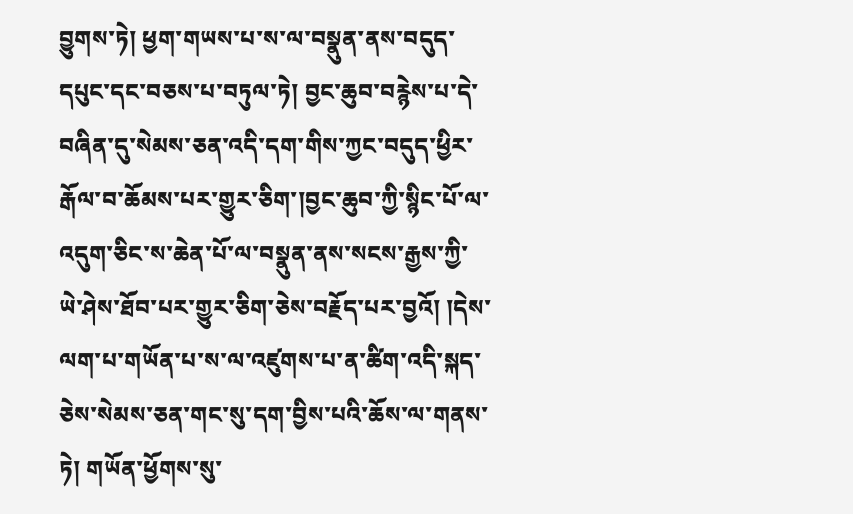བྱུགས་ཏེ། ཕྱག་གཡས་པ་ས་ལ་བསྣུན་ནས་བདུད་དཔུང་དང་བཅས་པ་བཏུལ་ཏེ། བྱང་ཆུབ་བརྙེས་པ་དེ་བཞིན་དུ་སེམས་ཅན་འདི་དག་གིས་ཀྱང་བདུད་ཕྱིར་རྒོལ་བ་ཆོམས་པར་གྱུར་ཅིག་།བྱང་ཆུབ་ཀྱི་སྙིང་པོ་ལ་འདུག་ཅིང་ས་ཆེན་པོ་ལ་བསྣུན་ནས་སངས་རྒྱས་ཀྱི་ཡེ་ཤེས་ཐོབ་པར་གྱུར་ཅིག་ཅེས་བརྗོད་པར་བྱའོ། །དེས་ལག་པ་གཡོན་པ་ས་ལ་འཛུགས་པ་ན་ཚིག་འདི་སྐད་ཅེས་སེམས་ཅན་གང་སུ་དག་བྱིས་པའི་ཆོས་ལ་གནས་ཏེ། གཡོན་ཕྱོགས་སུ་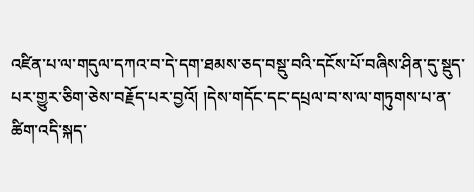འཛིན་པ་ལ་གདུལ་དཀའ་བ་དེ་དག་ཐམས་ཅད་བསྡུ་བའི་དངོས་པོ་བཞིས་ཤིན་དུ་སྡུད་པར་གྱུར་ཅིག་ཅེས་བརྗོད་པར་བྱའོ། །དེས་གདོང་དང་དཔྲལ་བ་ས་ལ་གཏུགས་པ་ན་ཚིག་འདི་སྐད་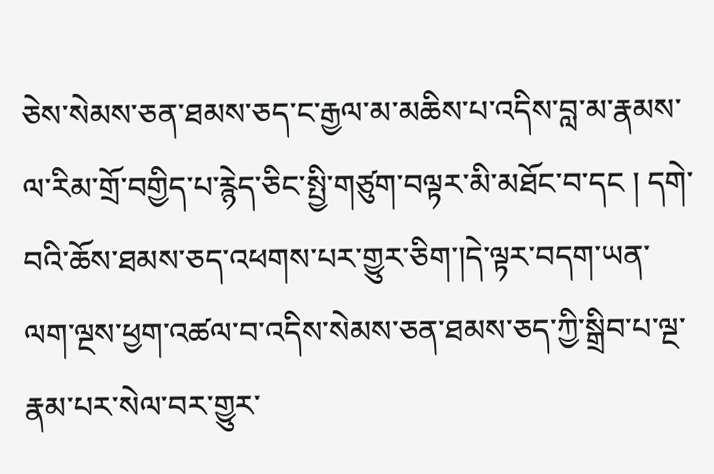ཅེས་སེམས་ཅན་ཐམས་ཅད་ང་རྒྱལ་མ་མཆིས་པ་འདིས་བླ་མ་རྣམས་ལ་རིམ་གྲོ་བགྱིད་པ་རྙེད་ཅིང་སྤྱི་གཙུག་བལྟར་མི་མཐོང་བ་དང ། དགེ་བའི་ཆོས་ཐམས་ཅད་འཕགས་པར་གྱུར་ཅིག་།དེ་ལྟར་བདག་ཡན་ལག་ལྔས་ཕྱག་འཚལ་བ་འདིས་སེམས་ཅན་ཐམས་ཅད་ཀྱི་སྒྲིབ་པ་ལྔ་རྣམ་པར་སེལ་བར་གྱུར་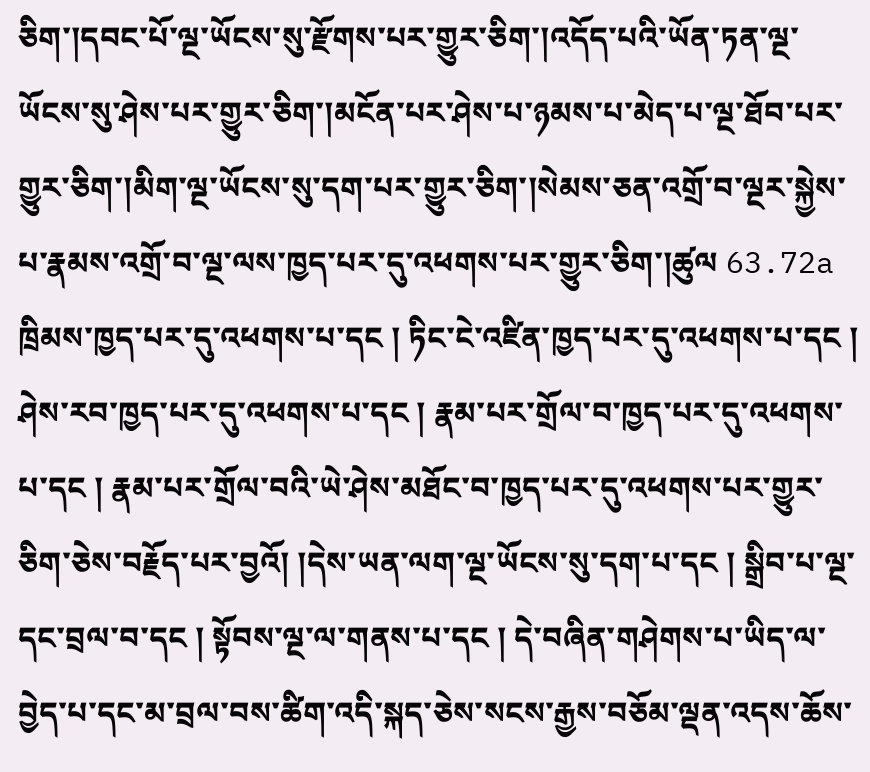ཅིག་།དབང་པོ་ལྔ་ཡོངས་སུ་རྫོགས་པར་གྱུར་ཅིག་།འདོད་པའི་ཡོན་ཏན་ལྔ་ཡོངས་སུ་ཤེས་པར་གྱུར་ཅིག་།མངོན་པར་ཤེས་པ་ཉམས་པ་མེད་པ་ལྔ་ཐོབ་པར་གྱུར་ཅིག་།མིག་ལྔ་ཡོངས་སུ་དག་པར་གྱུར་ཅིག་།སེམས་ཅན་འགྲོ་བ་ལྔར་སྐྱེས་པ་རྣམས་འགྲོ་བ་ལྔ་ལས་ཁྱད་པར་དུ་འཕགས་པར་གྱུར་ཅིག་།ཚུལ 63.72a ཁྲིམས་ཁྱད་པར་དུ་འཕགས་པ་དང ། ཏིང་ངེ་འཛིན་ཁྱད་པར་དུ་འཕགས་པ་དང ། ཤེས་རབ་ཁྱད་པར་དུ་འཕགས་པ་དང ། རྣམ་པར་གྲོལ་བ་ཁྱད་པར་དུ་འཕགས་པ་དང ། རྣམ་པར་གྲོལ་བའི་ཡེ་ཤེས་མཐོང་བ་ཁྱད་པར་དུ་འཕགས་པར་གྱུར་ཅིག་ཅེས་བརྗོད་པར་བྱའོ། །དེས་ཡན་ལག་ལྔ་ཡོངས་སུ་དག་པ་དང ། སྒྲིབ་པ་ལྔ་དང་བྲལ་བ་དང ། སྟོབས་ལྔ་ལ་གནས་པ་དང ། དེ་བཞིན་གཤེགས་པ་ཡིད་ལ་བྱེད་པ་དང་མ་བྲལ་བས་ཚིག་འདི་སྐད་ཅེས་སངས་རྒྱས་བཅོམ་ལྡན་འདས་ཆོས་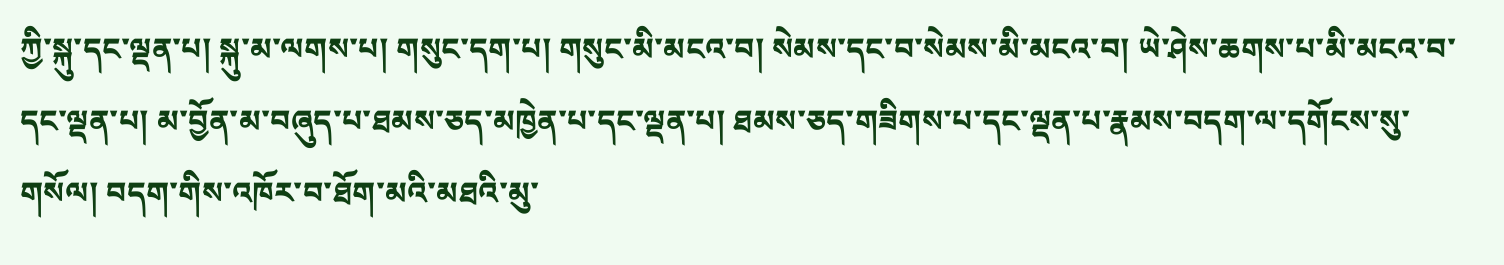ཀྱི་སྐུ་དང་ལྡན་པ། སྐུ་མ་ལགས་པ། གསུང་དག་པ། གསུང་མི་མངའ་བ། སེམས་དང་བ་སེམས་མི་མངའ་བ། ཡེ་ཤེས་ཆགས་པ་མི་མངའ་བ་དང་ལྡན་པ། མ་བྱོན་མ་བཞུད་པ་ཐམས་ཅད་མཁྱེན་པ་དང་ལྡན་པ། ཐམས་ཅད་གཟིགས་པ་དང་ལྡན་པ་རྣམས་བདག་ལ་དགོངས་སུ་གསོལ། བདག་གིས་འཁོར་བ་ཐོག་མའི་མཐའི་མུ་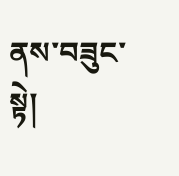ནས་བཟུང་སྟེ།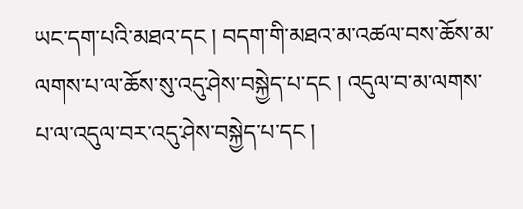ཡང་དག་པའི་མཐའ་དང ། བདག་གི་མཐའ་མ་འཚལ་བས་ཆོས་མ་ལགས་པ་ལ་ཆོས་སུ་འདུ་ཤེས་བསྐྱེད་པ་དང ། འདུལ་བ་མ་ལགས་པ་ལ་འདུལ་བར་འདུ་ཤེས་བསྐྱེད་པ་དང །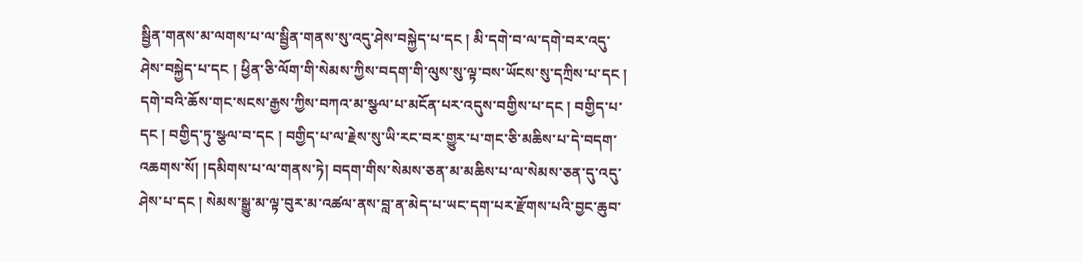སྦྱིན་གནས་མ་ལགས་པ་ལ་སྦྱིན་གནས་སུ་འདུ་ཤེས་བསྐྱེད་པ་དང ། མི་དགེ་བ་ལ་དགེ་བར་འདུ་ཤེས་བསྐྱེད་པ་དང ། ཕྱིན་ཅི་ལོག་གི་སེམས་ཀྱིས་བདག་གི་ལུས་སུ་ལྟ་བས་ཡོངས་སུ་དཀྲིས་པ་དང ། དགེ་བའི་ཆོས་གང་སངས་རྒྱས་ཀྱིས་བཀའ་མ་སྩལ་པ་མངོན་པར་འདུས་བགྱིས་པ་དང ། བགྱིད་པ་དང ། བགྱིད་ཏུ་སྩལ་བ་དང ། བགྱིད་པ་ལ་རྗེས་སུ་ཡི་རང་བར་གྱུར་པ་གང་ཅི་མཆིས་པ་དེ་བདག་འཆགས་སོ། །དམིགས་པ་ལ་གནས་ཏེ། བདག་གིས་སེམས་ཅན་མ་མཆིས་པ་ལ་སེམས་ཅན་དུ་འདུ་ཤེས་པ་དང ། སེམས་སྒྱུ་མ་ལྟ་བུར་མ་འཚལ་ནས་བླ་ན་མེད་པ་ཡང་དག་པར་རྫོགས་པའི་བྱང་ཆུབ་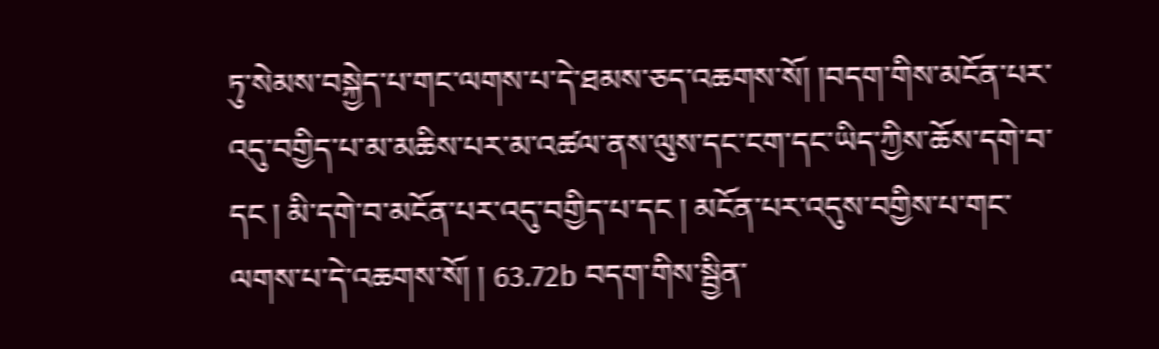ཏུ་སེམས་བསྐྱེད་པ་གང་ལགས་པ་དེ་ཐམས་ཅད་འཆགས་སོ། །བདག་གིས་མངོན་པར་འདུ་བགྱིད་པ་མ་མཆིས་པར་མ་འཚལ་ནས་ལུས་དང་ངག་དང་ཡིད་ཀྱིས་ཆོས་དགེ་བ་དང ། མི་དགེ་བ་མངོན་པར་འདུ་བགྱིད་པ་དང ། མངོན་པར་འདུས་བགྱིས་པ་གང་ལགས་པ་དེ་འཆགས་སོ། ། 63.72b བདག་གིས་སྦྱིན་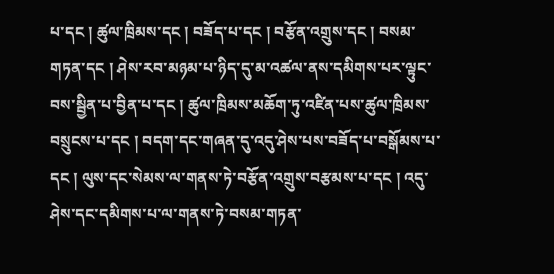པ་དང ། ཚུལ་ཁྲིམས་དང ། བཟོད་པ་དང ། བརྩོན་འགྲུས་དང ། བསམ་གཏན་དང ། ཤེས་རབ་མཉམ་པ་ཉིད་དུ་མ་འཚལ་ནས་དམིགས་པར་ལྟུང་བས་སྦྱིན་པ་བྱིན་པ་དང ། ཚུལ་ཁྲིམས་མཆོག་ཏུ་འཛིན་པས་ཚུལ་ཁྲིམས་བསྲུངས་པ་དང ། བདག་དང་གཞན་དུ་འདུ་ཤེས་པས་བཟོད་པ་བསྒོམས་པ་དང ། ལུས་དང་སེམས་ལ་གནས་ཏེ་བརྩོན་འགྲུས་བརྩམས་པ་དང ། འདུ་ཤེས་དང་དམིགས་པ་ལ་གནས་ཏེ་བསམ་གཏན་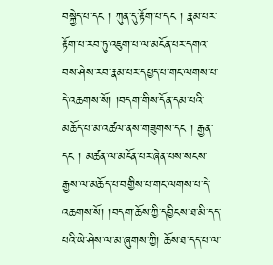བསྐྱེད་པ་དང ། ཀུན་དུ་རྟོག་པ་དང ། རྣམ་པར་རྟོག་པ་རབ་ཏུ་འཇུག་པ་ལ་མངོན་པར་དགའ་བས་ཤེས་རབ་རྣམ་པར་དཔྱད་པ་གང་ལགས་པ་དེ་འཆགས་སོ། །བདག་གིས་དོན་དམ་པའི་མཆོད་པ་མ་འཚལ་ནས་གཟུགས་དང ། རྒྱན་དང ། མཚན་ལ་མངོན་པར་ཞེན་པས་སངས་རྒྱས་ལ་མཆོད་པ་བགྱིས་པ་གང་ལགས་པ་དེ་འཆགས་སོ། །བདག་ཆོས་ཀྱི་དབྱིངས་ཐ་མི་དད་པའི་ཡེ་ཤེས་ལ་མ་ཞུགས་ཀྱི། ཆོས་ཐ་དད་པ་ལ་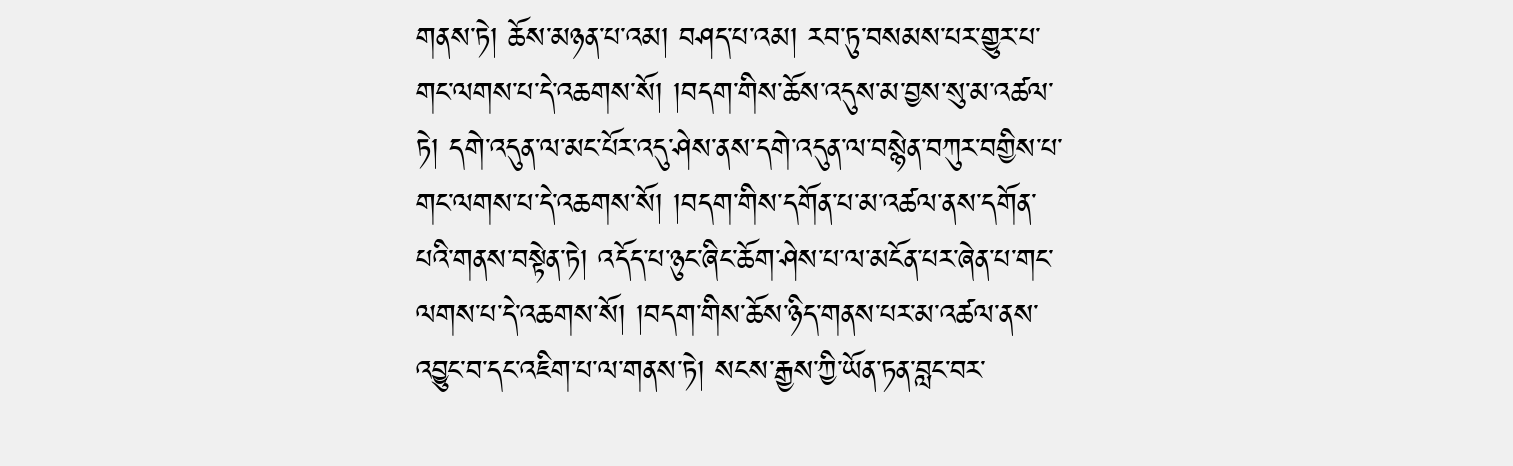གནས་ཏེ། ཆོས་མཉན་པ་འམ། བཤད་པ་འམ། རབ་ཏུ་བསམས་པར་གྱུར་པ་གང་ལགས་པ་དེ་འཆགས་སོ། །བདག་གིས་ཆོས་འདུས་མ་བྱས་སུ་མ་འཚལ་ཏེ། དགེ་འདུན་ལ་མང་པོར་འདུ་ཤེས་ནས་དགེ་འདུན་ལ་བསྙེན་བཀུར་བགྱིས་པ་གང་ལགས་པ་དེ་འཆགས་སོ། །བདག་གིས་དགོན་པ་མ་འཚལ་ནས་དགོན་པའི་གནས་བསྟེན་ཏེ། འདོད་པ་ཉུང་ཞིང་ཆོག་ཤེས་པ་ལ་མངོན་པར་ཞེན་པ་གང་ལགས་པ་དེ་འཆགས་སོ། །བདག་གིས་ཆོས་ཉིད་གནས་པར་མ་འཚལ་ནས་འབྱུང་བ་དང་འཇིག་པ་ལ་གནས་ཏེ། སངས་རྒྱས་ཀྱི་ཡོན་ཏན་བླང་བར་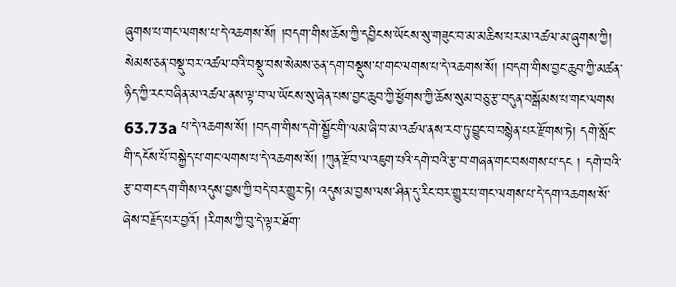ཞུགས་པ་གང་ལགས་པ་དེ་འཆགས་སོ། །བདག་གིས་ཆོས་ཀྱི་དབྱིངས་ཡོངས་སུ་གཟུང་བ་མ་མཆིས་པར་མ་འཚལ་མ་ཞུགས་ཀྱི། སེམས་ཅན་བསྡུ་བར་འཚལ་བའི་བསྡུ་བས་སེམས་ཅན་དག་བསྡུས་པ་གང་ལགས་པ་དེ་འཆགས་སོ། །བདག་གིས་བྱང་ཆུབ་ཀྱི་མཚན་ཉིད་ཀྱི་རང་བཞིན་མ་འཚལ་ནས་ལྟ་བ་ལ་ཡོངས་སུ་ཞེན་པས་བྱང་ཆུབ་ཀྱི་ཕྱོགས་ཀྱི་ཆོས་སུམ་བཅུ་རྩ་བདུན་བསྒོམས་པ་གང་ལགས 63.73a པ་དེ་འཆགས་སོ། །བདག་གིས་དགེ་སྦྱོང་གི་ལམ་ཞི་བ་མ་འཚལ་ནས་རབ་ཏུ་བྱུང་བ་བསྙེན་པར་རྫོགས་ཏེ། དགེ་སློང་གི་དངོས་པོ་བསྐྱེད་པ་གང་ལགས་པ་དེ་འཆགས་སོ། །ཀུན་རྫོབ་ལ་འཇུག་པའི་དགེ་བའི་རྩ་བ་གཞན་གང་བསགས་པ་དང ། དགེ་བའི་རྩ་བ་གང་དག་གིས་འདུས་བྱས་ཀྱི་བདེ་བར་གྱུར་ཏེ། འདུས་མ་བྱས་ལས་ཤིན་དུ་རིང་བར་གྱུར་པ་གང་ལགས་པ་དེ་དག་འཆགས་སོ་ཞེས་བརྗོད་པར་བྱའོ། །རིགས་ཀྱི་བུ་དེ་ལྟར་ཐོག་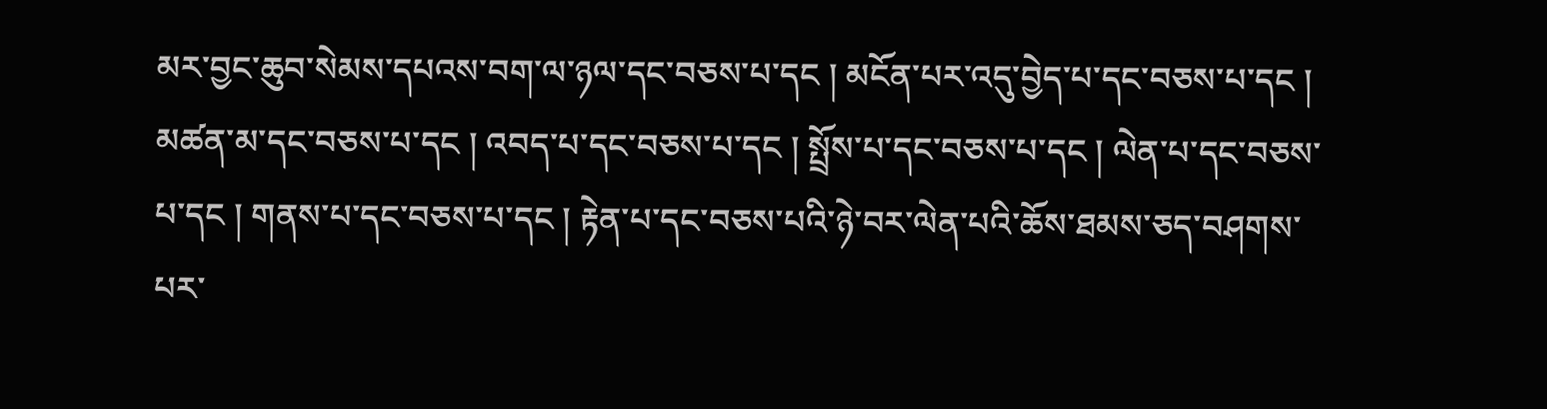མར་བྱང་ཆུབ་སེམས་དཔའས་བག་ལ་ཉལ་དང་བཅས་པ་དང ། མངོན་པར་འདུ་བྱེད་པ་དང་བཅས་པ་དང ། མཚན་མ་དང་བཅས་པ་དང ། འབད་པ་དང་བཅས་པ་དང ། སྤྲོས་པ་དང་བཅས་པ་དང ། ལེན་པ་དང་བཅས་པ་དང ། གནས་པ་དང་བཅས་པ་དང ། རྟེན་པ་དང་བཅས་པའི་ཉེ་བར་ལེན་པའི་ཆོས་ཐམས་ཅད་བཤགས་པར་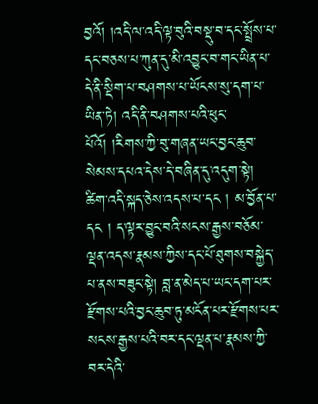བྱའོ། །འདི་ལ་འདི་ལྟ་བུའི་བསྡུ་བ་དང་སྤྲོས་པ་དང་བཅས་པ་ཀུན་དུ་མི་འབྱུང་བ་གང་ཡིན་པ་དེ་ནི་སྡིག་པ་བཤགས་པ་ཡོངས་སུ་དག་པ་ཡིན་ཏེ། འདི་ནི་བཤགས་པའི་ཕུང་པོའོ། །རིགས་ཀྱི་བུ་གཞན་ཡང་བྱང་ཆུབ་སེམས་དཔའ་དེས་དེ་བཞིན་དུ་འདུག་སྟེ། ཚིག་འདི་སྐད་ཅེས་འདས་པ་དང ། མ་བྱོན་པ་དང ། ད་ལྟར་བྱུང་བའི་སངས་རྒྱས་བཅོམ་ལྡན་འདས་རྣམས་ཀྱིས་དང་པོ་ཐུགས་བསྐྱེད་པ་ནས་བཟུང་སྟེ། བླ་ན་མེད་པ་ཡང་དག་པར་རྫོགས་པའི་བྱང་ཆུབ་ཏུ་མངོན་པར་རྫོགས་པར་སངས་རྒྱས་པའི་བར་དང་ལྡན་པ་རྣམས་ཀྱི་བར་དེའི་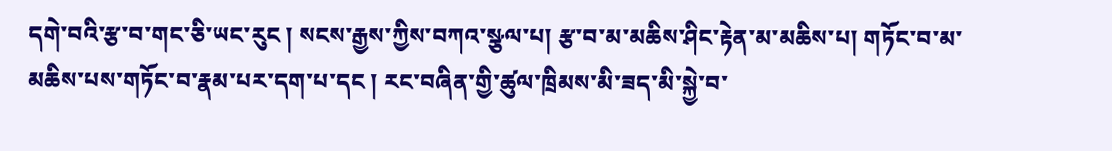དགེ་བའི་རྩ་བ་གང་ཅི་ཡང་རུང ། སངས་རྒྱས་ཀྱིས་བཀའ་སྩལ་པ། རྩ་བ་མ་མཆིས་ཤིང་རྟེན་མ་མཆིས་པ། གཏོང་བ་མ་མཆིས་པས་གཏོང་བ་རྣམ་པར་དག་པ་དང ། རང་བཞིན་གྱི་ཚུལ་ཁྲིམས་མི་ཟད་མི་སྐྱེ་བ་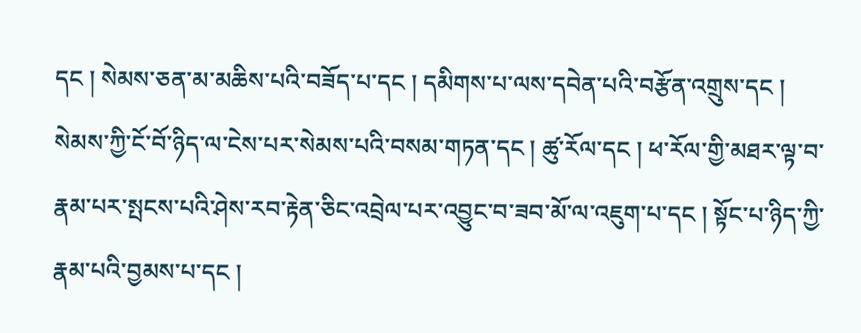དང ། སེམས་ཅན་མ་མཆིས་པའི་བཟོད་པ་དང ། དམིགས་པ་ལས་དབེན་པའི་བརྩོན་འགྲུས་དང ། སེམས་ཀྱི་ངོ་བོ་ཉིད་ལ་ངེས་པར་སེམས་པའི་བསམ་གཏན་དང ། ཚུ་རོལ་དང ། ཕ་རོལ་གྱི་མཐར་ལྟ་བ་རྣམ་པར་སྤངས་པའི་ཤེས་རབ་རྟེན་ཅིང་འབྲེལ་པར་འབྱུང་བ་ཟབ་མོ་ལ་འཇུག་པ་དང ། སྟོང་པ་ཉིད་ཀྱི་རྣམ་པའི་བྱམས་པ་དང །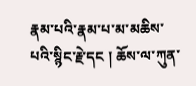རྣམ་པའི་རྣམ་པ་མ་མཆིས་པའི་སྙིང་རྗེ་དང ། ཆོས་ལ་ཀུན་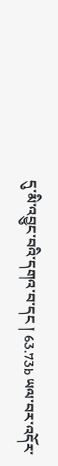དུ་མི་འབྱུང་བའི་དགའ་བ་དང ། 63.73b ཡལ་བར་འདོར་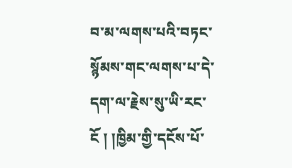བ་མ་ལགས་པའི་བཏང་སྙོམས་གང་ལགས་པ་དེ་དག་ལ་རྗེས་སུ་ཡི་རང་ངོ ། །ཁྱིམ་གྱི་དངོས་པོ་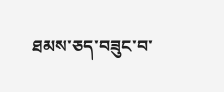ཐམས་ཅད་བཟུང་བ་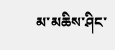མ་མཆིས་ཤིང་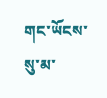གང་ཡོངས་སུ་མ་